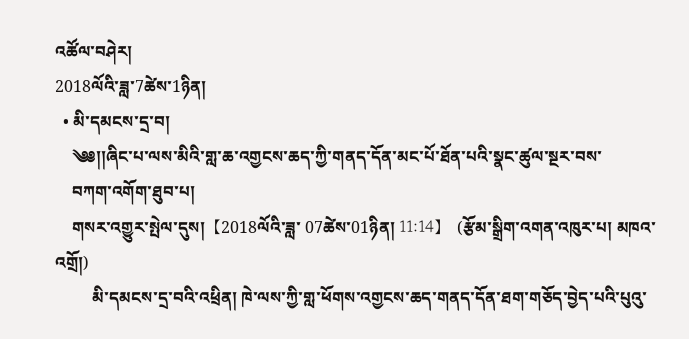འཚོལ་བཤེར།
2018ལོའི་ཟླ་7ཚེས་1ཉིན།
  • མི་དམངས་དྲ་བ།
    ༄༅།།ཞིང་པ་ལས་མིའི་གླ་ཆ་འགྱངས་ཆད་ཀྱི་གནད་དོན་མང་པོ་ཐོན་པའི་སྣང་ཚུལ་སྔར་བས་
    བཀག་འགོག་ཐུབ་པ།
    གསར་འགྱུར་སྤེལ་དུས།  【2018ལོའི་ཟླ་ 07ཚེས་01ཉིན། 11:14】   (རྩོམ་སྒྲིག་འགན་འཁུར་པ། མཁའ་འགྲོ།)
         མི་དམངས་དྲ་བའི་འཕྲིན། ཁེ་ལས་ཀྱི་གླ་ཕོགས་འགྱངས་ཆད་གནད་དོན་ཐག་གཅོད་བྱེད་པའི་པུའུ་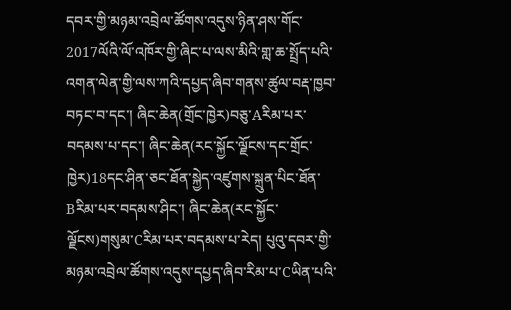དབར་གྱི་མཉམ་འབྲེལ་ཚོགས་འདུས་ཉིན་ཤས་གོང་2017ལོའི་ལོ་འཁོར་གྱི་ཞིང་པ་ལས་མིའི་གླ་ཆ་སྤྲོད་པའི་འགན་ལེན་གྱི་ལས་ཀའི་དཔྱད་ཞིབ་གནས་ཚུལ་བརྡ་ཁྱབ་བཏང་བ་དང་། ཞིང་ཆེན(གྲོང་ཁྱེར)བཅུ་Aརིམ་པར་བདམས་པ་དང་། ཞིང་ཆེན(རང་སྐྱོང་ལྗོངས་དང་གྲོང་ཁྱེར)18དང་ཤིན་ཅང་ཐོན་སྐྱེད་འཛུགས་སྐྲུན་པིང་ཐོན་Bརིམ་པར་བདམས་ཤིང་། ཞིང་ཆེན(རང་སྐྱོང་ལྗོངས)གསུམ་Cརིམ་པར་བདམས་པ་རེད། པུའུ་དབར་གྱི་མཉམ་འབྲེལ་ཚོགས་འདུས་དཔྱད་ཞིབ་རིམ་པ་Cཡིན་པའི་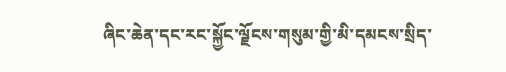ཞིང་ཆེན་དང་རང་སྐྱོང་ལྗོངས་གསུམ་གྱི་མི་དམངས་སྲིད་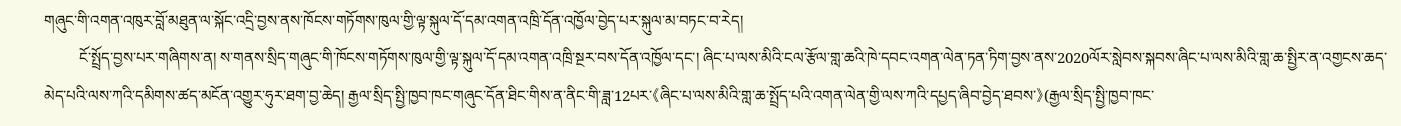གཞུང་གི་འགན་འཁུར་བློ་མཐུན་ལ་སྐོང་འདྲི་བྱས་ནས་ཁོངས་གཏོགས་ཁུལ་གྱི་ལྟ་སྐུལ་དོ་དམ་འགན་འཁྲི་དོན་འཁྱོལ་བྱེད་པར་སྐུལ་མ་བཏང་བ་རེད།
         ངོ་སྤྲོད་བྱས་པར་གཞིགས་ན། ས་གནས་སྲིད་གཞུང་གི་ཁོངས་གཏོགས་ཁུལ་གྱི་ལྟ་སྐུལ་དོ་དམ་འགན་འཁྲི་སྔར་བས་དོན་འཁྱོལ་དང་། ཞིང་པ་ལས་མིའི་ངལ་རྩོལ་གླ་ཆའི་ཁེ་དབང་འགན་ལེན་ཏན་ཏིག་བྱས་ནས་2020ལོར་སླེབས་སྐབས་ཞིང་པ་ལས་མིའི་གླ་ཆ་སྤྱིར་ན་འགྱངས་ཆད་མེད་པའི་ལས་ཀའི་དམིགས་ཚད་མངོན་འགྱུར་ཧུར་ཐག་བྱ་ཆེད། རྒྱལ་སྲིད་སྤྱི་ཁྱབ་ཁང་གཞུང་དོན་ཐིང་གིས་ན་ནིང་གི་ཟླ་12པར་《ཞིང་པ་ལས་མིའི་གླ་ཆ་སྤྲོད་པའི་འགན་ལེན་གྱི་ལས་ཀའི་དཔྱད་ཞིབ་བྱེད་ཐབས་》(རྒྱལ་སྲིད་སྤྱི་ཁྱབ་ཁང་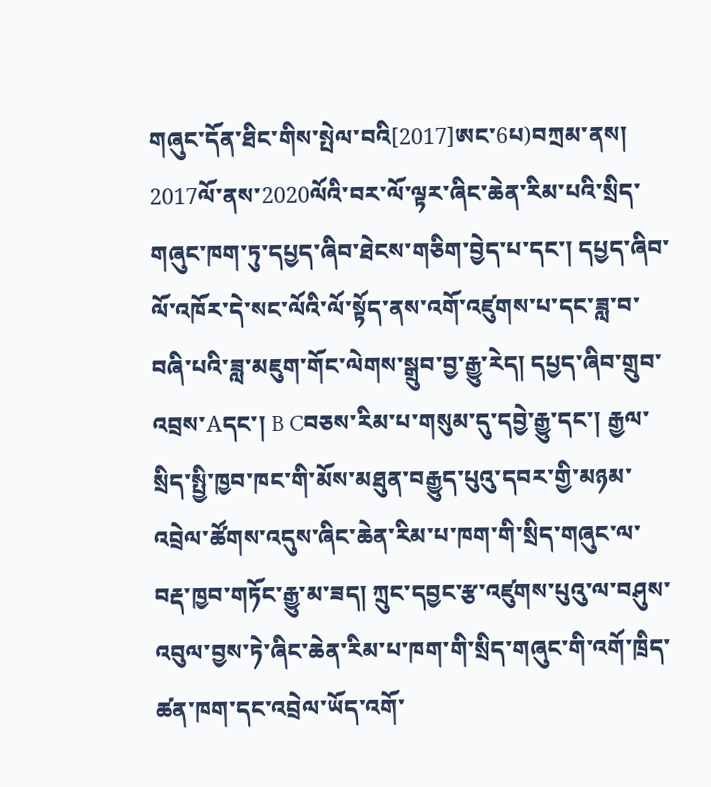གཞུང་དོན་ཐིང་གིས་སྤེལ་བའི[2017]ཨང་6པ)བཀྲམ་ནས། 2017ལོ་ནས་2020ལོའི་བར་ལོ་ལྟར་ཞིང་ཆེན་རིམ་པའི་སྲིད་གཞུང་ཁག་ཏུ་དཔྱད་ཞིབ་ཐེངས་གཅིག་བྱེད་པ་དང་། དཔྱད་ཞིབ་ལོ་འཁོར་དེ་སང་ལོའི་ལོ་སྟོད་ནས་འགོ་འཛུགས་པ་དང་ཟླ་བ་བཞི་པའི་ཟླ་མཇུག་གོང་ལེགས་སྒྲུབ་བྱ་རྒྱུ་རེད། དཔྱད་ཞིབ་གྲུབ་འབྲས་Aདང་། B Cབཅས་རིམ་པ་གསུམ་དུ་དབྱེ་རྒྱུ་དང་། རྒྱལ་སྲིད་སྤྱི་ཁྱབ་ཁང་གི་མོས་མཐུན་བརྒྱུད་པུའུ་དབར་གྱི་མཉམ་འབྲེལ་ཚོགས་འདུས་ཞིང་ཆེན་རིམ་པ་ཁག་གི་སྲིད་གཞུང་ལ་བརྡ་ཁྱབ་གཏོང་རྒྱུ་མ་ཟད། ཀྲུང་དབྱང་རྩ་འཛུགས་པུའུ་ལ་བཤུས་འབུལ་བྱས་ཏེ་ཞིང་ཆེན་རིམ་པ་ཁག་གི་སྲིད་གཞུང་གི་འགོ་ཁྲིད་ཚན་ཁག་དང་འབྲེལ་ཡོད་འགོ་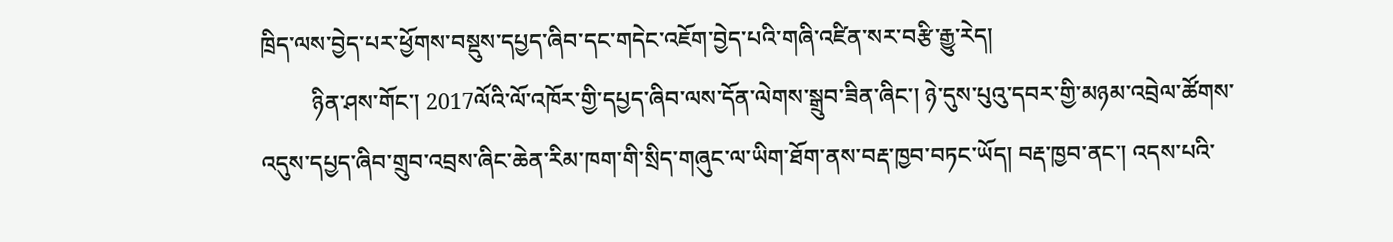ཁྲིད་ལས་བྱེད་པར་ཕྱོགས་བསྡུས་དཔྱད་ཞིབ་དང་གདེང་འཇོག་བྱེད་པའི་གཞི་འཛིན་སར་བརྩི་རྒྱུ་རེད།
         ཉིན་ཤས་གོང་། 2017ལོའི་ལོ་འཁོར་གྱི་དཔྱད་ཞིབ་ལས་དོན་ལེགས་སྒྲུབ་ཟིན་ཞིང་། ཉེ་དུས་པུའུ་དབར་གྱི་མཉམ་འབྲེལ་ཚོགས་འདུས་དཔྱད་ཞིབ་གྲུབ་འབྲས་ཞིང་ཆེན་རིམ་ཁག་གི་སྲིད་གཞུང་ལ་ཡིག་ཐོག་ནས་བརྡ་ཁྱབ་བཏང་ཡོད། བརྡ་ཁྱབ་ནང་། འདས་པའི་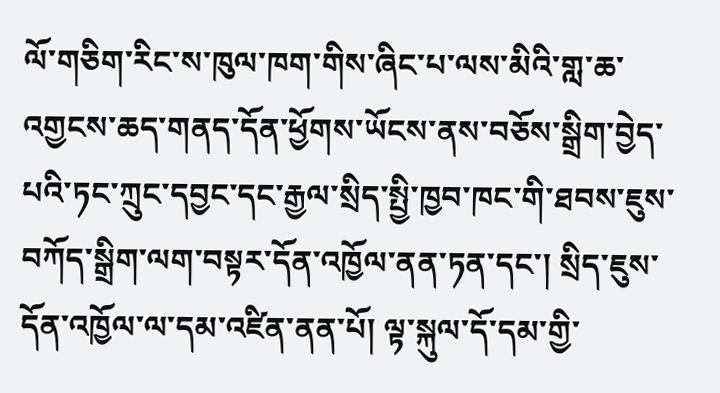ལོ་གཅིག་རིང་ས་ཁུལ་ཁག་གིས་ཞིང་པ་ལས་མིའི་གླ་ཆ་འགྱངས་ཆད་གནད་དོན་ཕྱོགས་ཡོངས་ནས་བཅོས་སྒྲིག་བྱེད་པའི་ཏང་ཀྲུང་དབྱང་དང་རྒྱལ་སྲིད་སྤྱི་ཁྱབ་ཁང་གི་ཐབས་ཇུས་བཀོད་སྒྲིག་ལག་བསྟར་དོན་འཁྱོལ་ནན་ཏན་དང་། སྲིད་ཇུས་དོན་འཁྱོལ་ལ་དམ་འཛིན་ནན་པོ། ལྟ་སྐུལ་དོ་དམ་གྱི་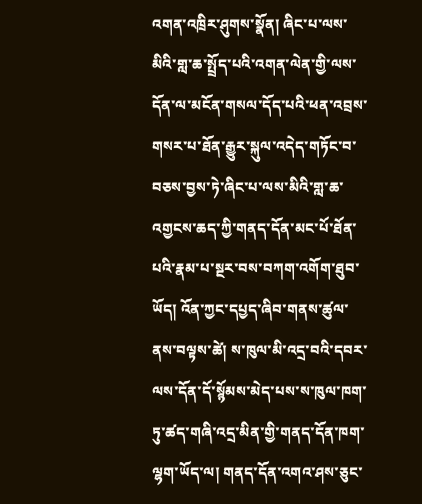འགན་འཁྲིར་ཤུགས་སྣོན། ཞིང་པ་ལས་མིའི་གླ་ཆ་སྤྲོད་པའི་འགན་ལེན་གྱི་ལས་དོན་ལ་མངོན་གསལ་དོད་པའི་ཕན་འབྲས་གསར་པ་ཐོན་རྒྱུར་སྐུལ་འདེད་གཏོང་བ་བཅས་བྱས་ཏེ་ཞིང་པ་ལས་མིའི་གླ་ཆ་འགྱངས་ཆད་ཀྱི་གནད་དོན་མང་པོ་ཐོན་པའི་རྣམ་པ་སྔར་བས་བཀག་འགོག་ཐུབ་ཡོད། འོན་ཀྱང་དཔྱད་ཞིབ་གནས་ཚུལ་ནས་བལྟས་ཚེ། ས་ཁུལ་མི་འདྲ་བའི་དབར་ལས་དོན་དོ་སྙོམས་མེད་པས་ས་ཁུལ་ཁག་ཏུ་ཚད་གཞི་འདྲ་མིན་གྱི་གནད་དོན་ཁག་ལྷག་ཡོད་ལ། གནད་དོན་འགའ་ཤས་ཅུང་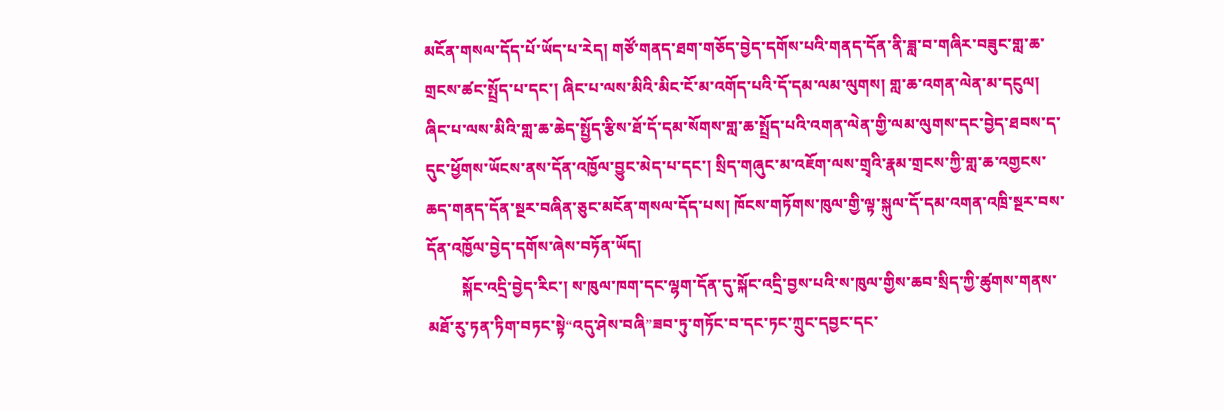མངོན་གསལ་དོད་པོ་ཡོད་པ་རེད། གཙོ་གནད་ཐག་གཅོད་བྱེད་དགོས་པའི་གནད་དོན་ནི་ཟླ་བ་གཞིར་བཟུང་གླ་ཆ་གྲངས་ཚང་སྤྲོད་པ་དང་། ཞིང་པ་ལས་མིའི་མིང་ངོ་མ་འགོད་པའི་དོ་དམ་ལམ་ལུགས། གླ་ཆ་འགན་ལེན་མ་དངུལ། ཞིང་པ་ལས་མིའི་གླ་ཆ་ཆེད་སྤྱོད་རྩིས་ཐོ་དོ་དམ་སོགས་གླ་ཆ་སྤྲོད་པའི་འགན་ལེན་གྱི་ལམ་ལུགས་དང་བྱེད་ཐབས་ད་དུང་ཕྱོགས་ཡོངས་ནས་དོན་འཁྱོལ་བྱུང་མེད་པ་དང་། སྲིད་གཞུང་མ་འཇོག་ལས་གྲྭའི་རྣམ་གྲངས་ཀྱི་གླ་ཆ་འགྱངས་ཆད་གནད་དོན་སྔར་བཞིན་ཅུང་མངོན་གསལ་དོད་པས། ཁོངས་གཏོགས་ཁུལ་གྱི་ལྟ་སྐུལ་དོ་དམ་འགན་འཁྲི་སྔར་བས་དོན་འཁྱོལ་བྱེད་དགོས་ཞེས་བཏོན་ཡོད།
         སྐོང་འདྲི་བྱེད་རིང་། ས་ཁུལ་ཁག་དང་ལྷག་དོན་དུ་སྐོང་འདྲི་བྱས་པའི་ས་ཁུལ་གྱིས་ཆབ་སྲིད་ཀྱི་ཚུགས་གནས་མཐོ་རུ་ཏན་ཏིག་བཏང་སྟེ“འདུ་ཤེས་བཞི”ཟབ་ཏུ་གཏོང་བ་དང་ཏང་ཀྲུང་དབྱང་དང་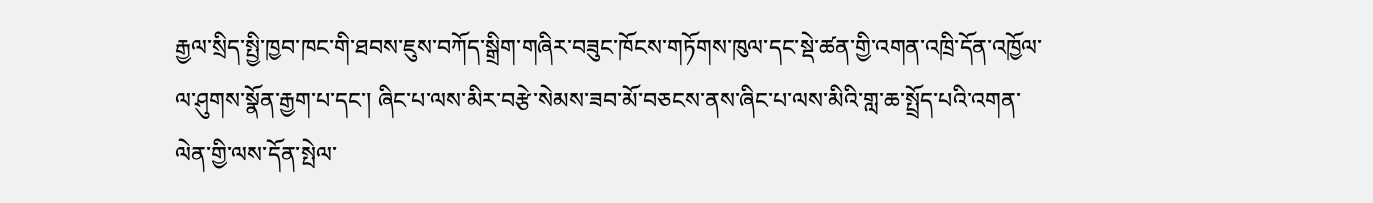རྒྱལ་སྲིད་སྤྱི་ཁྱབ་ཁང་གི་ཐབས་ཇུས་བཀོད་སྒྲིག་གཞིར་བཟུང་ཁོངས་གཏོགས་ཁུལ་དང་སྡེ་ཚན་གྱི་འགན་འཁྲི་དོན་འཁྱོལ་ལ་ཤུགས་སྣོན་རྒྱག་པ་དང་། ཞིང་པ་ལས་མིར་བརྩེ་སེམས་ཟབ་མོ་བཅངས་ནས་ཞིང་པ་ལས་མིའི་གླ་ཆ་སྤྲོད་པའི་འགན་ལེན་གྱི་ལས་དོན་སྤེལ་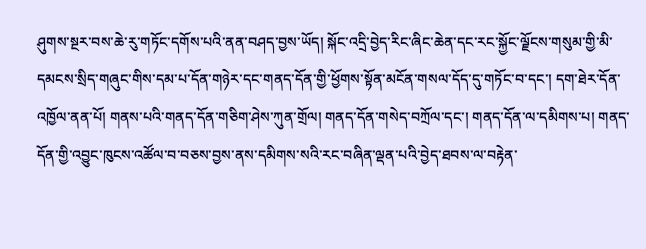ཤུགས་སྔར་བས་ཆེ་རུ་གཏོང་དགོས་པའི་ནན་བཤད་བྱས་ཡོད། སྐོང་འདྲི་བྱེད་རིང་ཞིང་ཆེན་དང་རང་སྐྱོང་ལྗོངས་གསུམ་གྱི་མི་དམངས་སྲིད་གཞུང་གིས་དམ་པ་དོན་གཉེར་དང་གནད་དོན་གྱི་ཕྱོགས་སྟོན་མངོན་གསལ་དོད་དུ་གཏོང་བ་དང་། དག་ཐེར་དོན་འཁྱོལ་ནན་པོ། གནས་པའི་གནད་དོན་གཅིག་ཤེས་ཀུན་གྲོལ། གནད་དོན་གསེད་བཀྲོལ་དང་། གནད་དོན་ལ་དམིགས་པ། གནད་དོན་གྱི་འབྱུང་ཁུངས་འཚོལ་བ་བཅས་བྱས་ནས་དམིགས་སའི་རང་བཞིན་ལྡན་པའི་བྱེད་ཐབས་ལ་བརྟེན་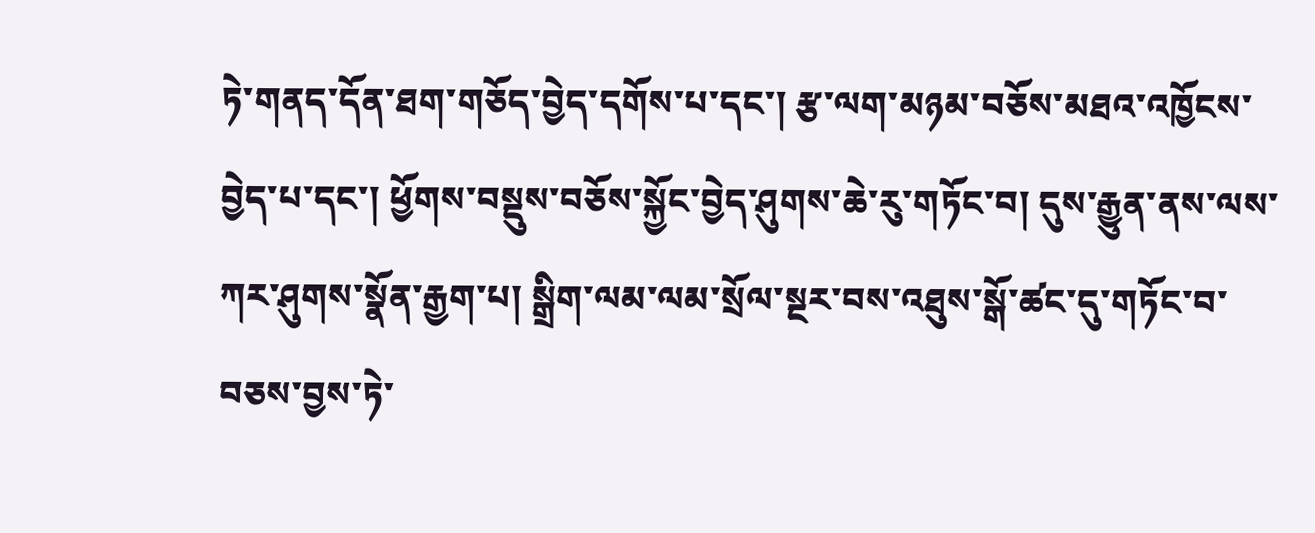ཏེ་གནད་དོན་ཐག་གཅོད་བྱེད་དགོས་པ་དང་། རྩ་ལག་མཉམ་བཅོས་མཐའ་འཁྱོངས་བྱེད་པ་དང་། ཕྱོགས་བསྡུས་བཅོས་སྐྱོང་བྱེད་ཤུགས་ཆེ་རུ་གཏོང་བ། དུས་རྒྱུན་ནས་ལས་ཀར་ཤུགས་སྣོན་རྒྱག་པ། སྒྲིག་ལམ་ལམ་སྲོལ་སྔར་བས་འཐུས་སྒོ་ཚང་དུ་གཏོང་བ་བཅས་བྱས་ཏེ་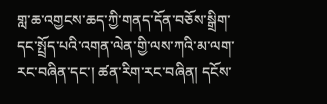གླ་ཆ་འགྱངས་ཆད་ཀྱི་གནད་དོན་བཅོས་སྒྲིག་དང་སྤྲོད་པའི་འགན་ལེན་གྱི་ལས་ཀའི་མ་ལག་རང་བཞིན་དང་། ཚན་རིག་རང་བཞིན། དངོས་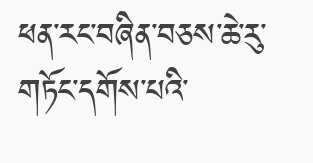ཕན་རང་བཞིན་བཅས་ཆེ་རུ་གཏོང་དགོས་པའི་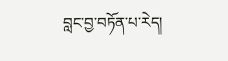བླང་བྱ་བཏོན་པ་རེད།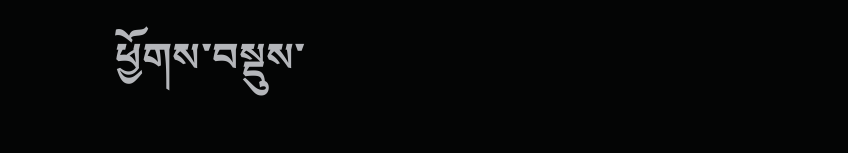ཕྱོགས་བསྡུས་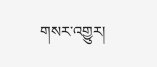གསར་འགྱུར།